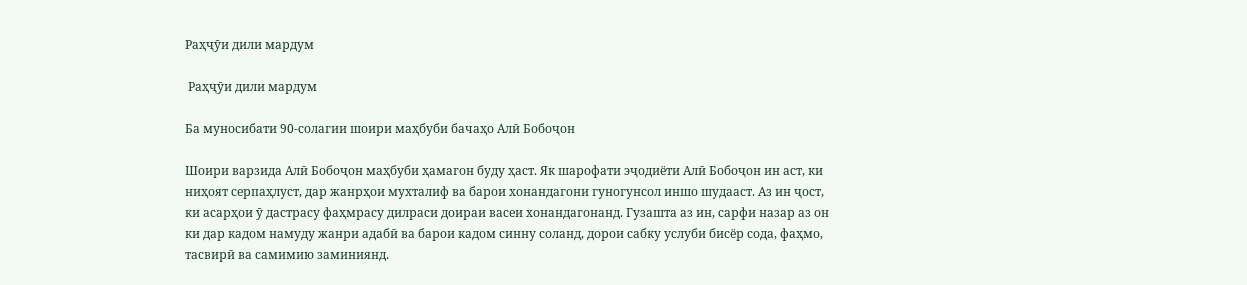Раҳҷӯи дили мардум

 Раҳҷӯи дили мардум

Ба муносибати 90-солагии шоири маҳбуби бачаҳо Алӣ Бобоҷон

Шоири варзида Алӣ Бобоҷон маҳбуби ҳамагон буду ҳаст. Як шарофати эҷодиёти Алӣ Бобоҷон ин аст, ки ниҳоят серпаҳлуст, дар жанрҳои мухталиф ва барои хонандагони гуногунсол иншо шудааст. Аз ин ҷост, ки асарҳои ӯ дастрасу фаҳмрасу дилраси доираи васеи хонандагонанд. Гузашта аз ин, сарфи назар аз он ки дар кадом намуду жанри адабӣ ва барои кадом синну соланд, дорои сабку услуби бисёр сода, фаҳмо, тасвирӣ ва самимию заминиянд.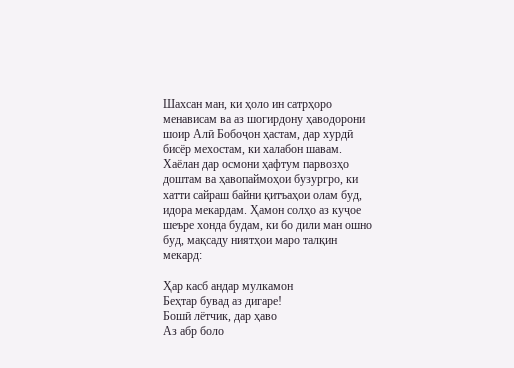Шахсан ман, ки ҳоло ин сатрҳоро менависам ва аз шогирдону ҳаводорони шоир Алӣ Бобоҷон ҳастам, дар хурдӣ бисёр мехостам, ки халабон шавам. Хаёлан дар осмони ҳафтум парвозҳо доштам ва ҳавопаймоҳои бузургро, ки хатти сайраш байни қитъаҳои олам буд, идора мекардам. Ҳамон солҳо аз куҷое шеъре хонда будам, ки бо дили ман ошно буд, мақсаду ниятҳои маро талқин мекард:

Ҳар касб андар мулкамон
Беҳтар бувад аз дигаре!
Бошӣ лётчик, дар ҳаво
Аз абр боло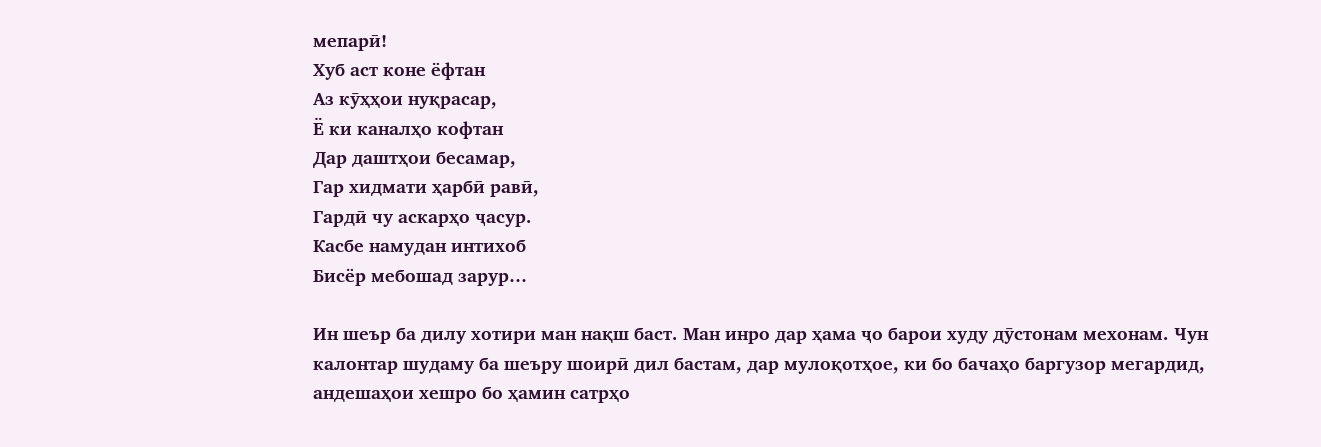мепарӣ!
Хуб аст коне ёфтан
Аз кӯҳҳои нуқрасар,
Ё ки каналҳо кофтан
Дар даштҳои бесамар,
Гар хидмати ҳарбӣ равӣ,
Гардӣ чу аскарҳо ҷасур.
Касбе намудан интихоб
Бисёр мебошад зарур…

Ин шеър ба дилу хотири ман нақш баст. Ман инро дар ҳама ҷо барои худу дӯстонам мехонам. Чун калонтар шудаму ба шеъру шоирӣ дил бастам, дар мулоқотҳое, ки бо бачаҳо баргузор мегардид, андешаҳои хешро бо ҳамин сатрҳо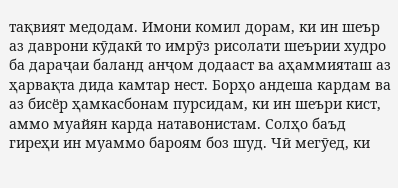тақвият медодам. Имони комил дорам, ки ин шеър аз даврони кӯдакӣ то имрӯз рисолати шеърии худро ба дараҷаи баланд анҷом додааст ва аҳаммияташ аз ҳарвақта дида камтар нест. Борҳо андеша кардам ва аз бисёр ҳамкасбонам пурсидам, ки ин шеъри кист, аммо муайян карда натавонистам. Солҳо баъд гиреҳи ин муаммо бароям боз шуд. Чӣ мегӯед, ки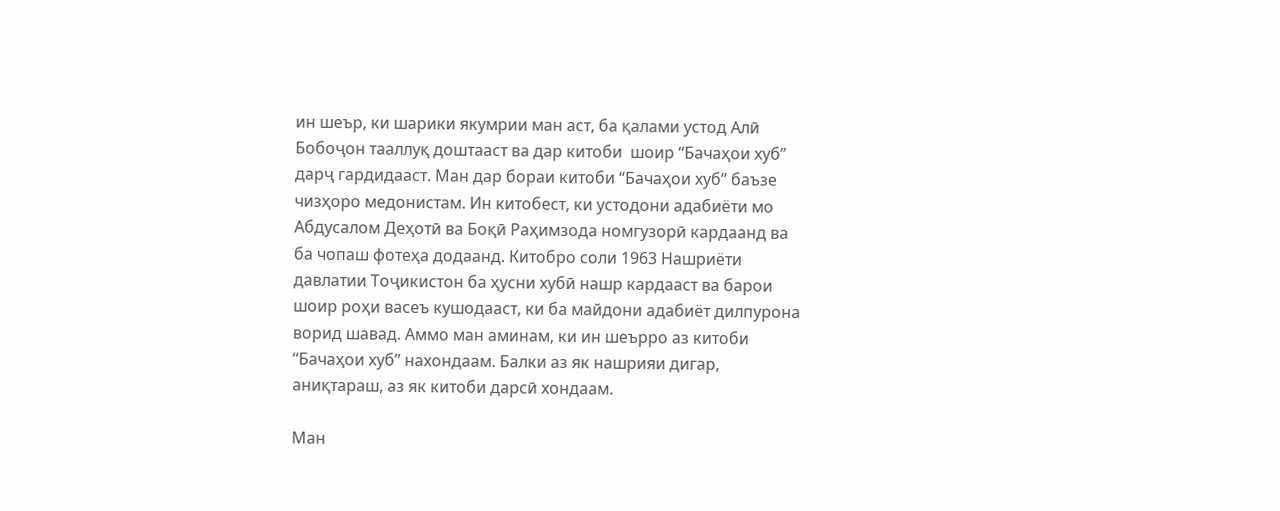ин шеър, ки шарики якумрии ман аст, ба қалами устод Алӣ Бобоҷон тааллуқ доштааст ва дар китоби  шоир “Бачаҳои хуб” дарҷ гардидааст. Ман дар бораи китоби “Бачаҳои хуб” баъзе чизҳоро медонистам. Ин китобест, ки устодони адабиёти мо Абдусалом Деҳотӣ ва Боқӣ Раҳимзода номгузорӣ кардаанд ва ба чопаш фотеҳа додаанд. Китобро соли 1963 Нашриёти давлатии Тоҷикистон ба ҳусни хубӣ нашр кардааст ва барои шоир роҳи васеъ кушодааст, ки ба майдони адабиёт дилпурона ворид шавад. Аммо ман аминам, ки ин шеърро аз китоби “Бачаҳои хуб” нахондаам. Балки аз як нашрияи дигар, аниқтараш, аз як китоби дарсӣ хондаам.

Ман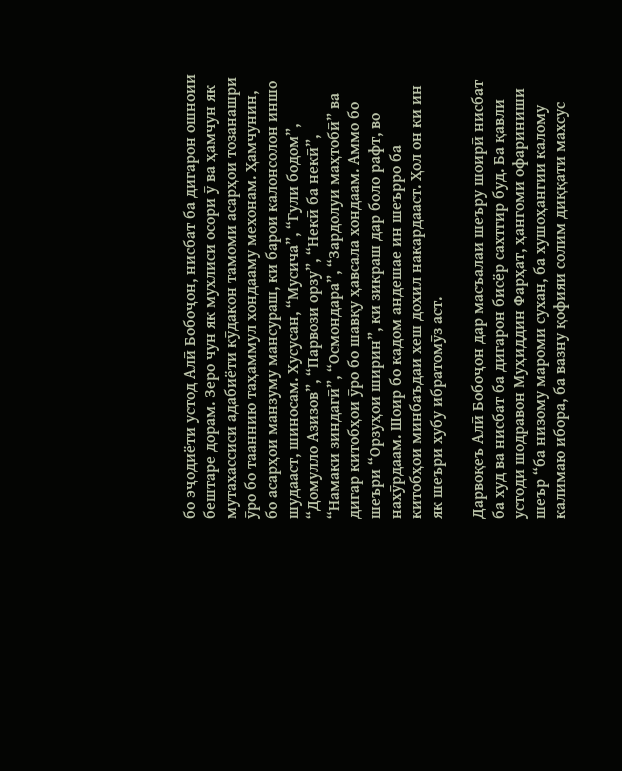бо эҷодиёти устод Алӣ Бобоҷон, нисбат ба дигарон ошноии бештаре дорам. Зеро чун як мухлиси осори ӯ ва ҳамчун як мутахассиси адабиёти кӯдакон тамоми асарҳои тозанашри ӯро бо тааннию таҳаммул хондааму мехонам. Ҳамчунин, бо асарҳои манзуму мансураш, ки барои калонсолон иншо шудааст, шиносам. Хусусан, “Мусича”, “Гули бодом”, “Домулло Азизов”, “Парвози орзу”, “Некӣ ба некӣ”, “Намаки зиндагӣ”, “Осмондара”, “Зардолуи маҳтобӣ” ва дигар китобҳои ӯро бо шавқу ҳавсала хондаам. Аммо бо шеъри “Орзуҳои ширин”, ки зикраш дар боло рафт, во нахӯрдаам. Шоир бо кадом андешае ин шеърро ба китобҳои минбаъдаи хеш дохил накардааст. Ҳол он ки ин як шеъри хубу ибратомӯз аст.

Дарвоқеъ Алӣ Бобоҷон дар масъалаи шеъру шоирӣ нисбат ба худ ва нисбат ба дигарон бисёр сахтгир буд. Ба қавли устоди шодравон Муҳиддин Фарҳат, ҳангоми офариниши шеър “ба низому мароми сухан, ба хушоҳангии калому калимаю ибора, ба вазну қофияи солим диққати махсус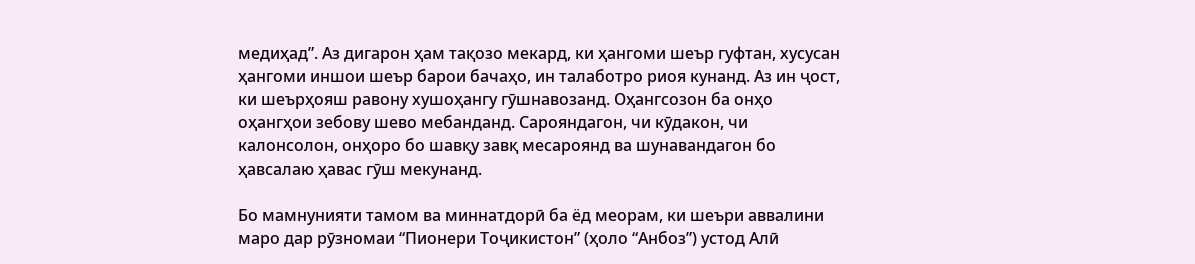медиҳад”. Аз дигарон ҳам тақозо мекард, ки ҳангоми шеър гуфтан, хусусан ҳангоми иншои шеър барои бачаҳо, ин талаботро риоя кунанд. Аз ин ҷост, ки шеърҳояш равону хушоҳангу гӯшнавозанд. Оҳангсозон ба онҳо оҳангҳои зебову шево мебанданд. Сарояндагон, чи кӯдакон, чи калонсолон, онҳоро бо шавқу завқ месароянд ва шунавандагон бо ҳавсалаю ҳавас гӯш мекунанд.

Бо мамнунияти тамом ва миннатдорӣ ба ёд меорам, ки шеъри аввалини маро дар рӯзномаи “Пионери Тоҷикистон” (ҳоло “Анбоз”) устод Алӣ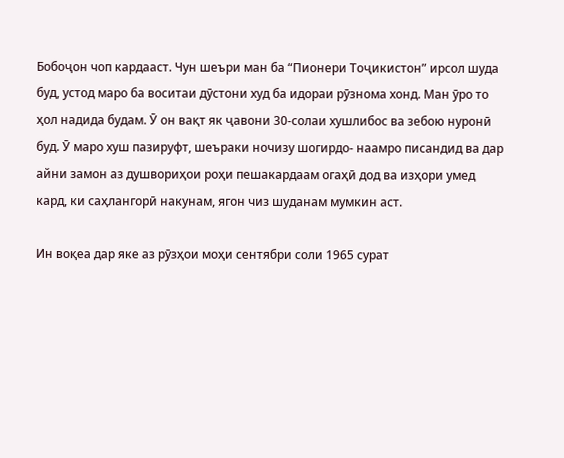Бобоҷон чоп кардааст. Чун шеъри ман ба “Пионери Тоҷикистон” ирсол шуда буд, устод маро ба воситаи дӯстони худ ба идораи рӯзнома хонд. Ман ӯро то ҳол надида будам. Ӯ он вақт як ҷавони 30-солаи хушлибос ва зебою нуронӣ буд. Ӯ маро хуш пазируфт, шеъраки ночизу шогирдо- наамро писандид ва дар айни замон аз душвориҳои роҳи пешакардаам огаҳӣ дод ва изҳори умед кард, ки саҳлангорӣ накунам, ягон чиз шуданам мумкин аст.

Ин воқеа дар яке аз рӯзҳои моҳи сентябри соли 1965 сурат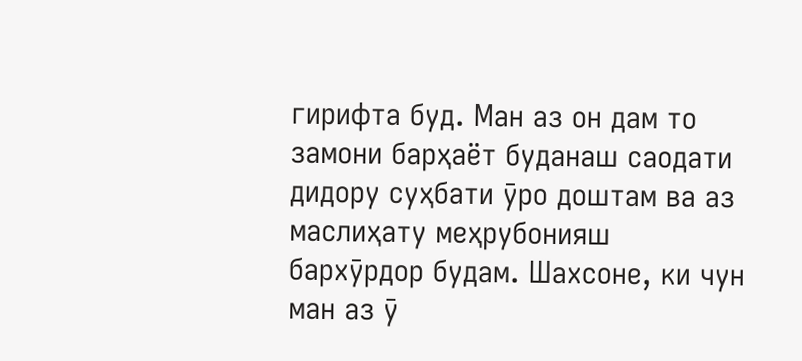гирифта буд. Ман аз он дам то замони барҳаёт буданаш саодати дидору суҳбати ӯро доштам ва аз маслиҳату меҳрубонияш бархӯрдор будам. Шахсоне, ки чун ман аз ӯ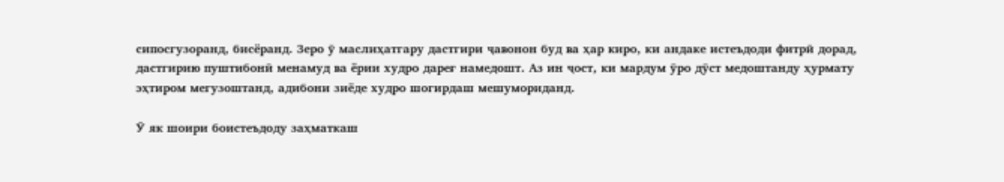сипосгузоранд, бисёранд. Зеро ӯ маслиҳатгару дастгири ҷавонон буд ва ҳар киро, ки андаке истеъдоди фитрӣ дорад, дастгирию пуштибонӣ менамуд ва ёрии худро дареғ намедошт. Аз ин ҷост, ки мардум ӯро дӯст медоштанду ҳурмату эҳтиром мегузоштанд, адибони зиёде худро шогирдаш мешумориданд.

Ӯ як шоири боистеъдоду заҳматкаш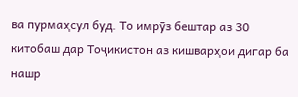ва пурмаҳсул буд. То имрӯз бештар аз 30 китобаш дар Тоҷикистон аз кишварҳои дигар ба нашр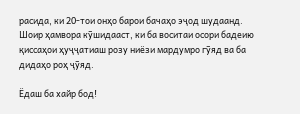расида, ки 20-тои онҳо барои бачаҳо эҷод шудаанд. Шоир ҳамвора кӯшидааст, ки ба воситаи осори бадеию қиссаҳои ҳуҷҷатиаш розу ниёзи мардумро гӯяд ва ба дидаҳо роҳ ҷӯяд.

Ёдаш ба хайр бод!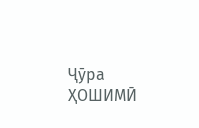Ҷӯра ҲОШИМӢ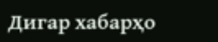Дигар хабарҳо